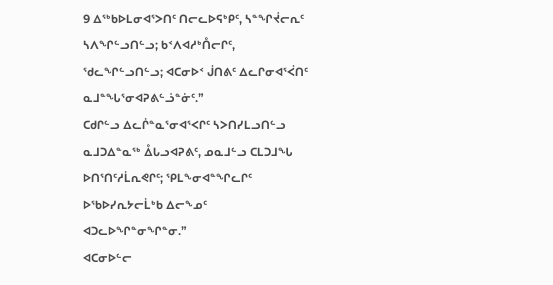9 ᐃᖅᑲᐅᒪᓂᐊᕐᐳᑎᑦ ᑎᓕᓚᐅᕋᒃᑭᑦ, ᓴᓐᖏᔫᓕᕆᑦ ᓴᐱᖏᓪᓗᑎᓪᓗ; ᑲᑉᐱᐊᓱᒃᑍᓕᒋᑦ, ᖁᓚᖏᓪᓗᑎᓪᓗ; ᐊᑕᓂᐅᑉ ᒎᑎᕕᑦ ᐃᓚᒋᓂᐊᕐᐹᑎᑦ ᓇᒧᓐᖓᕐᓂᐊᕈᕕᓪᓘᓐᓃᑦ.”
ᑕᑯᒋᓪᓗ ᐃᓚᒌᓐᓇᕐᓂᐊᕐᐸᒋᑦ ᓴᐳᑎᓯᒪᓗᑎᓪᓗ ᓇᒧᑐᐃᓐᓇᖅ ᐂᒐᓗᐊᕈᕕᑦ, ᓄᓇᒧᓪᓗ ᑕᒪᑐᒧᖓ ᐅᑎᕐᑎᑦᓱᒫᕆᕙᒋᑦ; ᕿᒪᖕᓂᐊᓐᖏᓚᒋᑦ ᐅᖃᐅᓯᕆᔭᓕᒫᒃᑲ ᐃᓕᖕᓄᑦ ᐊᑐᓚᐅᖏᓐᓂᖏᓐᓂ.”
ᐊᑕᓂᐅᓪᓕ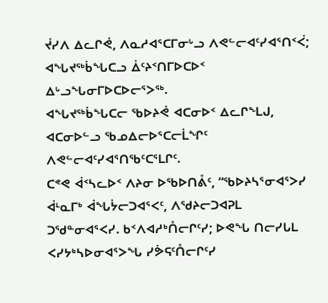ᔫᓯᐱ ᐃᓚᒋᕚ, ᐱᓇᓱᐊᕐᑕᒥᓂᒡᓗ ᐱᕙᓪᓕᐊᑦᓯᐊᕐᑎᑉᐹ; ᐊᖓᔪᖅᑳᖓᑕᓗ ᐄᑦᔨᑉᑎᒥᐅᑕᐅᑉ ᐃᒡᓗᖓᓂᒥᐅᑕᐅᓕᕐᐳᖅ.
ᐊᖓᔪᖅᑳᖓᑕᓕ ᖃᐅᔨᕚ ᐊᑕᓂᐅᑉ ᐃᓚᒋᖕᒪᒍ, ᐊᑕᓂᐅᓪᓗ ᖃᓄᐃᓕᐅᕐᑕᓕᒫᖏᑦ ᐱᕙᓪᓕᐊᑦᓯᐊᕐᑎᖃᑦᑕᕐᒪᒋᑦ.
ᑕᕝᕙ ᐋᑉᓴᓚᐅᑉ ᐱᔨᓂ ᐅᖃᐅᑎᕔᑦ, “ᖃᐅᔨᓴᕐᓂᐊᕐᐳᓯ ᐋᒻᓇᒥᒃ ᐋᖓᔮᓕᑐᐊᕐᐸᑦ, ᐱᖁᔨᓕᑐᐊᕈᒪ ᑐᖁᓐᓂᐊᕐᐸᓯ. ᑲᑉᐱᐊᓱᒃᑍᓕᒋᑦᓯ; ᐅᕙᖓ ᑎᓕᓯᒐᒪ ᐸᓯᔭᒃᓴᐅᓂᐊᕐᐳᖓ ᓯᕘᕋᑦᑍᓕᒋᑦᓯ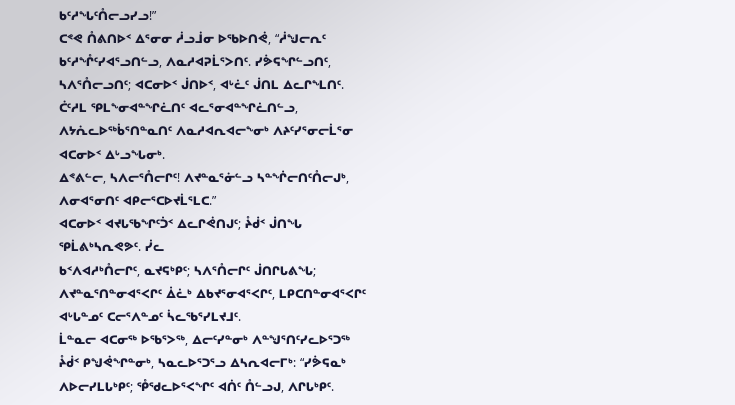ᑲᑦᓱᖓᑦᑍᓕᓗᓯᓗ!”
ᑕᕝᕙ ᑍᕕᑎᐅᑉ ᐃᕐᓂᓂ ᓲᓗᒨᓂ ᐅᖃᐅᑎᕚ, “ᓲᖑᓕᕆᑦ ᑲᑦᓱᖎᑦᓯᐊᕐᓗᑎᓪᓗ, ᐱᓇᓱᐊᕈᒫᕐᐳᑎᑦ. ᓯᕘᕋᖏᓪᓗᑎᑦ, ᓴᐱᕐᑍᓕᓗᑎᑦ; ᐊᑕᓂᐅᑉ ᒎᑎᐅᑉ, ᐊᒡᓛᑦ ᒎᑎᒪ ᐃᓚᒋᖕᒪᑎᑦ. ᑖᑦᓱᒪ ᕿᒪᖕᓂᐊᓐᖏᓛᑎᑦ ᐊᓚᕐᓂᐊᓐᖏᓛᑎᓪᓗ, ᐱᔭᕇᓚᐅᖅᑳᕐᑎᓐᓇᑎᑦ ᐱᓇᓱᐊᕆᐊᓕᖕᓂᒃ ᐱᔨᑦᓯᕐᓂᓕᒫᕐᓂ ᐊᑕᓂᐅᑉ ᐃᒡᓗᖓᓂᒃ.
ᐃᕝᕕᓪᓕ, ᓴᐱᓕᕐᑍᓕᒋᑦ! ᐱᔪᓐᓇᕐᓃᓪᓗ ᓴᓐᖐᓕᑎᑦᑍᓕᒍᒃ, ᐱᓂᐊᕐᓂᑎᑦ ᐊᑭᓕᕐᑕᐅᔪᒫᕐᒪᑕ.”
ᐊᑕᓂᐅᑉ ᐊᔪᒐᖃᖏᑦᑑᑉ ᐃᓚᒋᕚᑎᒍᑦ; ᔧᑰᑉ ᒎᑎᖓ ᕿᒫᕕᒃᓴᕆᕙᕗᑦ. ᓰᓚ
ᑲᑉᐱᐊᓱᒃᑍᓕᒋᑦ, ᓇᔪᕋᒃᑭᑦ; ᓴᐱᕐᑍᓕᒋᑦ ᒎᑎᒋᒐᕕᖓ; ᐱᔪᓐᓇᕐᑎᓐᓂᐊᕐᐸᒋᑦ ᐄᓛᒃ ᐃᑲᔪᕐᓂᐊᕐᐸᒋᑦ, ᒪᑭᑕᑎᓐᓂᐊᕐᐸᒋᑦ ᐊᒡᒐᓐᓄᑦ ᑕᓕᕐᐱᓐᓄᑦ ᓵᓚᖃᕐᓯᒪᔪᒧᑦ.
ᒫᓐᓇᓕ ᐊᑕᓂᖅ ᐅᖃᕐᐳᖅ, ᐃᓕᑦᓯᓐᓂᒃ ᐱᓐᖑᕐᑎᑦᓯᓚᐅᕐᑐᖅ ᔧᑰᑉ ᑭᖑᕚᖏᓐᓂᒃ, ᓴᓇᓚᐅᕐᑐᕐᓗ ᐃᓴᕆᐊᓕᒥᒃ: “ᓯᕘᕋᓇᒃ ᐱᐅᓕᓯᒪᒐᒃᑭᑦ; ᕾᖁᓚᐅᕐᐸᖏᑦ ᐊᑏᑦ ᑍᓪᓗᒍ, ᐱᒋᒐᒃᑭᑦ.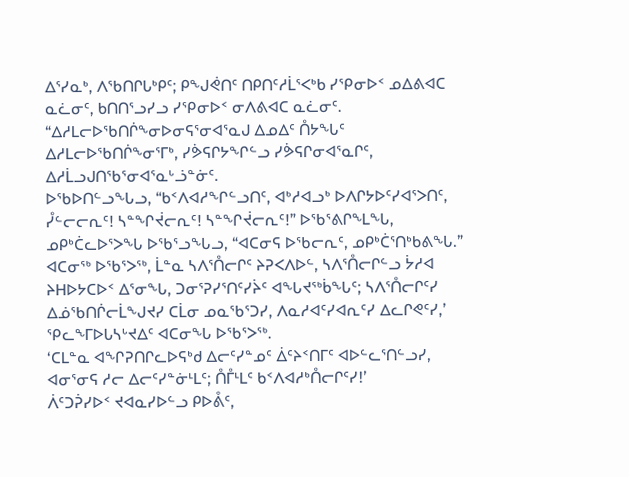ᐃᕐᓯᓇᒃ, ᐱᖃᑎᒋᒐᒃᑭᑦ; ᑭᖑᕚᑎᑦ ᑎᑭᑎᑦᓱᒫᕐᐸᒃᑲ ᓯᕿᓂᐅᑉ ᓄᐃᕕᐊᑕ ᓇᓛᓂᑦ, ᑲᑎᑎᕐᓗᓯᓗ ᓯᕿᓂᐅᑉ ᓂᐱᕕᐊᑕ ᓇᓛᓂᑦ.
“ᐃᓱᒪᓕᐅᖃᑎᒌᖕᓂᐅᓂᕋᕐᓂᐊᕐᓇᒍ ᐃᓄᐃᑦ ᑍᔭᖓᑦ ᐃᓱᒪᓕᐅᖃᑎᒌᖕᓂᕐᒥᒃ, ᓯᕘᕋᒋᔭᖏᓪᓗ ᓯᕘᕋᒋᓂᐊᕐᓇᒋᑦ, ᐃᓱᒫᓗᒍᑎᖃᕐᓂᐊᕐᓇᒡᓘᓐᓃᑦ.
ᐅᖃᐅᑎᓪᓗᖓᓗ, “ᑲᑉᐱᐊᓱᖏᓪᓗᑎᑦ, ᐊᒃᓱᐊᓗᒃ ᐅᐱᒋᔭᐅᑦᓯᐊᕐᐳᑎᑦ, ᓮᓪᓕᓕᕆᑦ! ᓴᓐᖏᔫᓕᕆᑦ! ᓴᓐᖏᔫᓕᕆᑦ!” ᐅᖃᕐᕕᒋᖕᒪᖓ, ᓄᑭᒃᑖᓚᐅᕐᐳᖓ ᐅᖃᕐᓗᖓᓗ, “ᐊᑕᓂᕋ ᐅᖃᓕᕆᑦ, ᓄᑭᒃᑖᕐᑎᒃᑲᕕᖓ.”
ᐊᑕᓂᖅ ᐅᖃᕐᐳᖅ, ᒫᓐᓇ ᓴᐱᕐᑍᓕᒋᑦ ᔨᕈᐸᐱᐅᓪ, ᓴᐱᕐᑍᓕᒋᓪᓗ ᔮᓱᐊ ᔨᕼᐅᔭᑕᐅᑉ ᐃᕐᓂᖓ, ᑐᓂᕐᕈᓯᕐᑎᑦᓯᔩᑦ ᐊᖓᔪᖅᑳᖓᑦ; ᓴᐱᕐᑍᓕᒋᑦᓯ ᐃᓅᖃᑎᒌᓕᒫᖑᔪᓯ ᑕᒫᓂ ᓄᓇᖃᕐᑐᓯ, ᐱᓇᓱᐊᑦᓯᐊᕆᑦᓯ ᐃᓚᒋᕙᑦᓯ,’ ᕿᓚᖕᒥᐅᒐᓴᒡᔪᐃᑦ ᐊᑕᓂᖓ ᐅᖃᕐᐳᖅ.
‘ᑕᒪᓐᓇ ᐊᖏᕈᑎᒋᓚᐅᕋᒃᑯ ᐃᓕᑦᓯᓐᓄᑦ ᐄᑦᔨᑉᑎᒥᑦ ᐊᐅᓪᓚᕐᑎᓪᓗᓯ, ᐊᓂᕐᓂᕋ ᓱᓕ ᐃᓕᑦᓯᓐᓃᒻᒪᑦ; ᑍᒤᒻᒪᑦ ᑲᑉᐱᐊᓱᒃᑍᓕᒋᑦᓯ!’
ᐲᑦᑐᕉᓯᐅᑉ ᔪᐊᓇᓯᐅᓪᓗ ᑭᐅᕔᑦ,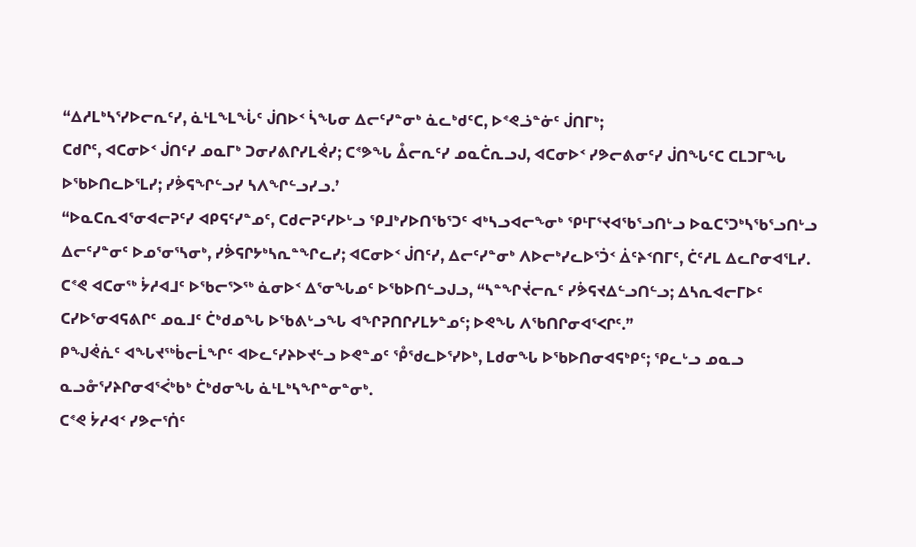“ᐃᓱᒪᒃᓴᕐᓯᐅᓕᕆᑦᓯ, ᓈᒻᒪᖕᒪᖔᑦ ᒎᑎᐅᑉ ᓵᖓᓂ ᐃᓕᑦᓯᓐᓂᒃ ᓈᓚᒃᑯᑦᑕ, ᐅᕝᕙᓘᓐᓃᑦ ᒎᑎᒥᒃ;
ᑕᑯᒋᑦ, ᐊᑕᓂᐅᑉ ᒎᑎᑦᓯ ᓄᓇᒥᒃ ᑐᓂᓯᕕᒋᓯᒪᕚᓯ; ᑕᕝᕗᖓ ᐂᓕᕆᑦᓯ ᓄᓇᑖᕆᓗᒍ, ᐊᑕᓂᐅᑉ ᓯᕗᓕᕕᓂᑦᓯ ᒎᑎᖓᑦᑕ ᑕᒪᑐᒥᖓ ᐅᖃᐅᑎᓚᐅᕐᒪᓯ; ᓯᕘᕋᖏᓪᓗᓯ ᓴᐱᖏᓪᓗᓯᓗ.’
“ᐅᓇᑕᕆᐊᕐᓂᐊᓕᕈᑦᓯ ᐊᑭᕋᑦᓯᓐᓄᑦ, ᑕᑯᓕᕈᑦᓯᐅᒡᓗ ᕿᒧᒃᓯᐅᑎᖃᕐᑐᑦ ᐊᒃᓴᓗᐊᓕᖕᓂᒃ ᕿᒻᒥᕐᔪᐊᖃᕐᓗᑎᒡᓗ ᐅᓇᑕᕐᑐᒃᓴᖃᕐᓗᑎᒡᓗ ᐃᓕᑦᓯᓐᓂᑦ ᐅᓄᕐᓂᕐᓴᓂᒃ, ᓯᕘᕋᒋᔭᒃᓴᕆᓐᖏᓚᓯ; ᐊᑕᓂᐅᑉ ᒎᑎᑦᓯ, ᐃᓕᑦᓯᓐᓂᒃ ᐱᐅᓕᒃᓯᓚᐅᕐᑑᑉ ᐄᑦᔨᑉᑎᒥᑦ, ᑖᑦᓱᒪ ᐃᓚᒋᓂᐊᕐᒪᓯ.
ᑕᕝᕙ ᐊᑕᓂᖅ ᔮᓱᐊᒧᑦ ᐅᖃᓕᕐᐳᖅ ᓈᓂᐅᑉ ᐃᕐᓂᖓᓄᑦ ᐅᖃᐅᑎᓪᓗᒍᓗ, “ᓴᓐᖏᔫᓕᕆᑦ ᓯᕘᕋᔪᐃᓪᓗᑎᓪᓗ; ᐃᓴᕆᐊᓕᒥᐅᑦ ᑕᓯᐅᕐᓂᐊᕋᕕᒋᑦ ᓄᓇᒧᑦ ᑖᒃᑯᓄᖓ ᐅᖃᕕᒡᓗᖓ ᐊᖏᕈᑎᒋᓯᒪᔭᓐᓄᑦ; ᐅᕙᖓ ᐱᖃᑎᒋᓂᐊᕐᐸᒋᑦ.”
ᑭᖑᕚᕇᑦ ᐊᖓᔪᖅᑳᓕᒫᖏᑦ ᐊᐅᓚᑦᓯᔨᐅᔪᓪᓗ ᐅᕙᓐᓄᑦ ᕾᖁᓚᐅᕐᓯᐅᒃ, ᒪᑯᓂᖓ ᐅᖃᐅᑎᓂᐊᕋᒃᑭᑦ; ᕿᓚᒡᓗ ᓄᓇᓗ ᓇᓗᓁᕐᓯᔨᒋᓂᐊᕐᐹᒃᑲᒃ ᑖᒃᑯᓂᖓ ᓈᒻᒪᒃᓴᖏᓐᓂᓐᓂᒃ.
ᑕᕝᕙ ᔮᓱᐊᑉ ᓯᕗᓕᕐᑏᑦ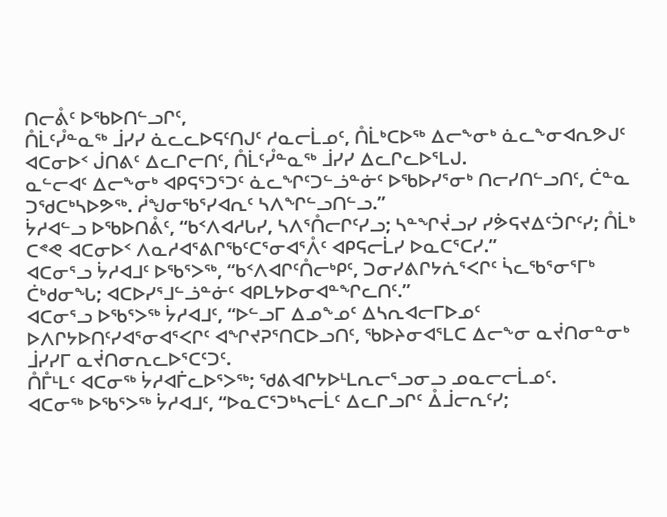ᑎᓕᕔᑦ ᐅᖃᐅᑎᓪᓗᒋᑦ,
ᑍᒫᑦᓮᓐᓇᖅ ᒨᓯᓯ ᓈᓚᓚᐅᕋᑦᑎᒍᑦ ᓱᓇᓕᒫᓄᑦ, ᑍᒫᒃᑕᐅᖅ ᐃᓕᖕᓂᒃ ᓈᓚᖕᓂᐊᕆᕗᒍᑦ ᐊᑕᓂᐅᑉ ᒎᑎᕕᑦ ᐃᓚᒋᓕᑎᑦ, ᑍᒫᑦᓮᓐᓇᖅ ᒨᓯᓯ ᐃᓚᒋᓚᐅᕐᒪᒍ.
ᓇᓪᓕᐊᑦ ᐃᓕᖕᓂᒃ ᐊᑭᕋᕐᑐᕐᑐᑦ ᓈᓚᖏᑦᑐᓪᓘᓐᓃᑦ ᐅᖃᐅᓯᕐᓂᒃ ᑎᓕᓯᑎᓪᓗᑎᑦ, ᑖᓐᓇ ᑐᖁᑕᒃᓴᐅᕗᖅ. ᓲᖑᓂᖃᕐᓯᐊᕆᑦ ᓴᐱᖏᓪᓗᑎᓪᓗ.”
ᔮᓱᐊᓪᓗ ᐅᖃᐅᑎᕔᑦ, “ᑲᑉᐱᐊᓱᒐᓯ, ᓴᐱᕐᑍᓕᒋᑦᓯᓗ; ᓴᓐᖏᔫᓗᓯ ᓯᕘᕋᔪᐃᑦᑑᒋᑦᓯ; ᑍᒫᒃ ᑕᕝᕙ ᐊᑕᓂᐅᑉ ᐱᓇᓱᐊᕐᕕᒋᖃᑦᑕᕐᓂᐊᕐᐰᑦ ᐊᑭᕋᓕᒫᓯ ᐅᓇᑕᕐᑕᓯ.”
ᐊᑕᓂᕐᓗ ᔮᓱᐊᒧᑦ ᐅᖃᕐᐳᖅ, “ᑲᑉᐱᐊᒋᑦᑍᓕᒃᑭᑦ, ᑐᓂᓯᕕᒋᔭᕇᕐᐸᒋᑦ ᓵᓚᖃᕐᓂᕐᒥᒃ ᑖᒃᑯᓂᖓ; ᐊᑕᐅᓯᕐᒧᓪᓘᓐᓃᑦ ᐊᑭᒪᔭᐅᓂᐊᓐᖏᓚᑎᑦ.”
ᐊᑕᓂᕐᓗ ᐅᖃᕐᐳᖅ ᔮᓱᐊᒧᑦ, “ᐅᓪᓗᒥ ᐃᓄᖕᓄᑦ ᐃᓴᕆᐊᓕᒥᐅᓄᑦ ᐅᐱᒋᔭᐅᑎᑦᓯᐊᕐᓂᐊᕐᐸᒋᑦ ᐊᖏᔪᕈᕐᑎᑕᐅᓗᑎᑦ, ᖃᐅᔨᓂᐊᕐᒪᑕ ᐃᓕᖕᓂ ᓇᔫᑎᓂᓐᓂᒃ ᒨᓯᓯᒥ ᓇᔫᑎᓂᕆᓚᐅᕐᑕᑦᑐᑦ.
ᑍᒤᒻᒪᑦ ᐊᑕᓂᖅ ᔮᓱᐊᒦᓚᐅᕐᐳᖅ; ᖁᕕᐊᒋᔭᐅᒻᒪᕆᓕᕐᓗᓂᓗ ᓄᓇᓕᓕᒫᓄᑦ.
ᐊᑕᓂᖅ ᐅᖃᕐᐳᖅ ᔮᓱᐊᒧᑦ, “ᐅᓇᑕᕐᑐᒃᓴᓕᒫᑦ ᐃᓚᒋᓗᒋᑦ ᐂᒨᓕᕆᑦᓯ;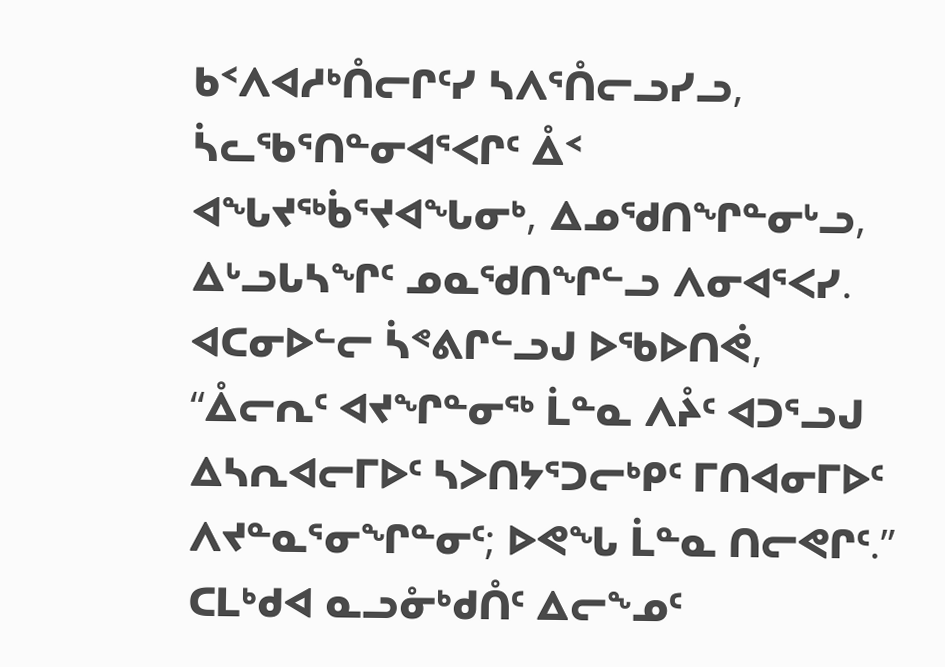ᑲᑉᐱᐊᓱᒃᑍᓕᒋᑦᓯ ᓴᐱᕐᑍᓕᓗᓯᓗ, ᓵᓚᖃᕐᑎᓐᓂᐊᕐᐸᒋᑦ ᐂᑉ ᐊᖓᔪᖅᑳᕐᔪᐊᖓᓂᒃ, ᐃᓄᖁᑎᖏᓐᓂᒡᓗ, ᐃᒡᓗᒐᓴᖏᑦ ᓄᓇᖁᑎᖏᓪᓗ ᐱᓂᐊᕐᐸᓯ.
ᐊᑕᓂᐅᓪᓕ ᓵᕝᕕᒋᓪᓗᒍ ᐅᖃᐅᑎᕚ, “ᐂᓕᕆᑦ ᐊᔪᖏᓐᓂᖅ ᒫᓐᓇ ᐱᔧᑦ ᐊᑐᕐᓗᒍ ᐃᓴᕆᐊᓕᒥᐅᑦ ᓴᐳᑎᔭᕐᑐᓕᒃᑭᑦ ᒥᑎᐊᓂᒥᐅᑦ ᐱᔪᓐᓇᕐᓂᖏᓐᓂᑦ; ᐅᕙᖓ ᒫᓐᓇ ᑎᓕᕙᒋᑦ.”
ᑕᒪᒃᑯᐊ ᓇᓗᓁᒃᑯᑍᑦ ᐃᓕᖕᓄᑦ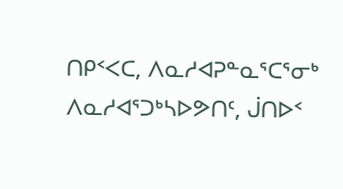ᑎᑭᑉᐸᑕ, ᐱᓇᓱᐊᕈᓐᓇᕐᑕᕐᓂᒃ ᐱᓇᓱᐊᕐᑐᒃᓴᐅᕗᑎᑦ, ᒎᑎᐅᑉ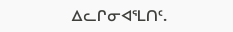ᐃᓚᒋᓂᐊᕐᒪᑎᑦ.